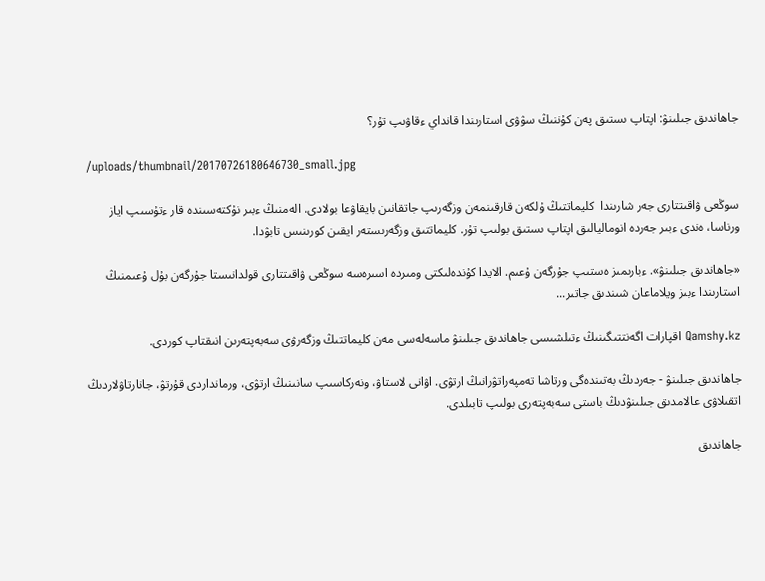جاھاندىق جىلىنۋ: اپتاپ ىستىق پەن كۇننىڭ سۋۋى استارىندا قانداي ءقاۋىپ تۇر؟

/uploads/thumbnail/20170726180646730_small.jpg

سوڭعى ۋاقىتتارى جەر شارىندا  كليماتتىڭ ۇلكەن قارقىنمەن وزگەرىپ جاتقانىن بايقاۋعا بولادى. الەمنىڭ ءبىر نۇكتەسىندە قار ءتۇسىپ اياز ورناسا، ەندى ءبىر جەردە انوماليالىق اپتاپ ىستىق بولىپ تۇر. كليماتتىق وزگەرىستەر ايقىن كورىنىس تابۋدا.

«جاھاندىق جىلىنۋ». ءبارىمىز ەستىپ جۇرگەن ۇعىم. الايدا كۇندەلىكتى ومىردە اسىرەسە سوڭعى ۋاقىتتارى قولدانىستا جۇرگەن بۇل ۇعىمنىڭ استارىندا ءبىز ويلاماعان شىندىق جاتىر...

Qamshy.kz اقپارات اگەنتتىگىنىڭ ءتىلشىسى جاھاندىق جىلىنۋ ماسەلەسى مەن كليماتتىڭ وزگەرۋى سەبەپتەرىن انىقتاپ كوردى.

جاھاندىق جىلىنۋ - جەردىڭ بەتىندەگى ورتاشا تەمپەراتۋرانىڭ ارتۋى. اۋانى لاستاۋ، ونەركاسىپ سانىنىڭ ارتۋى، ورمانداردى قۇرتۋ، جانارتاۋلاردىڭ اتقىلاۋى عالامدىق جىلىنۋدىڭ باستى سەبەپتەرى بولىپ تابىلدى.

جاھاندىق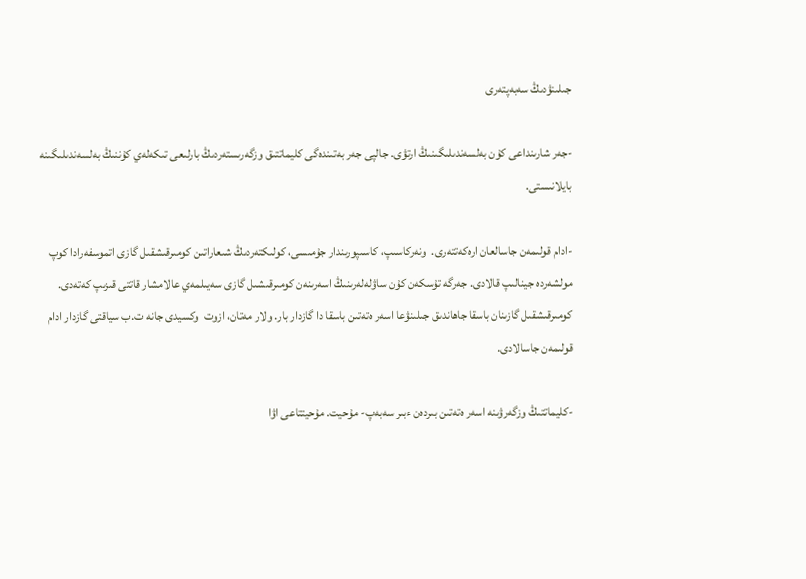جىلىنۋدىڭ سەبەپتەرى

-جەر شارىنداعى كۇن بەلسەندىلىگىنىڭ ارتۋى. جالپى جەر بەتىندەگى كليماتتىق وزگەرىستەردىڭ بارلىعى تىكەلەي كۇننىڭ بەلسەندىلىگىنە بايلانىستى.

-ادام قولىمەن جاسالعان ارەكەتتەرى.  ونەركاسىپ، كاسىپورىندار جۇمىسى، كولىكتەردىڭ شىعاراتىن كومىرقىشقىل گازى اتموسفەرادا كوپ مولشەردە جينالىپ قالادى. جەرگە تۇسكەن كۇن ساۋلەلەرىنىڭ اسەرىنەن كومىرقىشىل گازى سەيىلمەي عالامشار قاتتى قىزىپ كەتەدى. كومىرقىشقىل گازىنان باسقا جاھاندىق جىلىنۋعا اسەر ەتەتىن باسقا دا گازدار بار. ولار مەتان، ازوت  وكسيدى جانە ت.ب سياقتى گازدار ادام قولىمەن جاسالادى.

-كليماتتىڭ وزگەرۋىنە اسەر ەتەتىن بىردەن ءبىر سەبەپ- مۇحيت. مۇحيتتاعى اۋا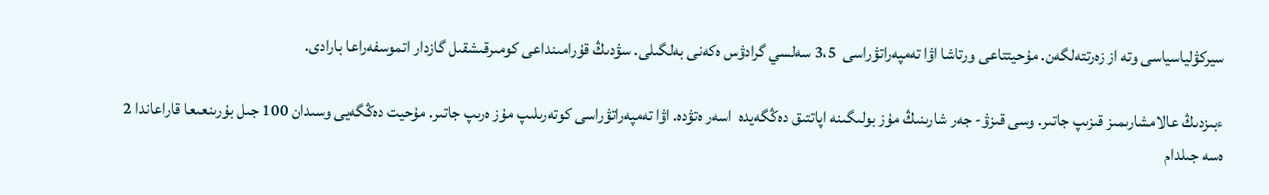سيركۋلياسياسى وتە از زەرتتەلگەن. مۇحيتتاعى ورتاشا اۋا تەمپەراتۋراسى  3،5 سەلسي گرادۋس ەكەنى بەلگىلى. سۋدىڭ قۇرامىنداعى كومىرقىشقىل گازدار اتموسفەراعا بارادى.

ءبىزدىڭ عالامشارىمىز قىزىپ جاتىر. وسى قىزۋ- جەر شارىنىڭ مۇز بولىگىنە اپاتتىق دەڭگەيدە  اسەر ەتۋدە. اۋا تەمپەراتۋراسى كوتەرىلىپ مۇز ەرىپ جاتىر. مۇحيت دەڭگەيى وسىدان 100 جىل بۇرىنعىعا قاراعاندا 2 ەسە جىلدام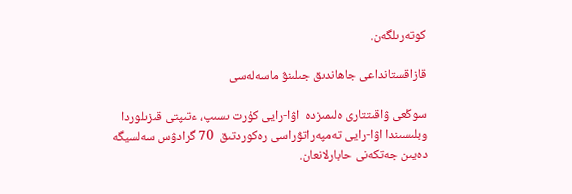كوتەرىلگەن.

قازاقستانداعى جاھاندىق جىلىنۋ ماسەلەسى

سوڭعى ۋاقىتتارى ەلىمىزدە  اۋا-رايى كۇرت ىسىپ، ءتىپتى قىزىلوردا وبلىسىندا اۋا-رايى تەمپەراتۋراسى رەكوردتىق  70 گرادۋس سەلسيگە دەيىن جەتكەنى حابارلانعان.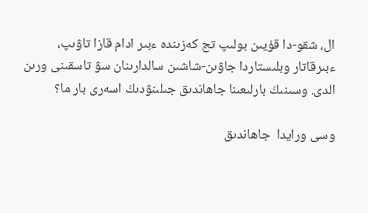ال، شقو-دا قۇيىن بولىپ تج كەزىندە ءبىر ادام قازا تاۋىپ، ءبىرقاتار وبلىستاردا جاۋىن-شاشىن سالدارىنان سۋ تاسقىنى ورىن الدى. وسىنىڭ بارلىعىنا جاھاندىق جىلىنۋدىڭ اسەرى بار ما؟

وسى ورايدا  جاھاندىق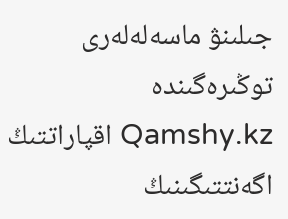جىلىنۋ ماسەلەلەرى توڭىرەگىندە   Qamshy.kz اقپاراتتىڭ اگەنتتىگىنىڭ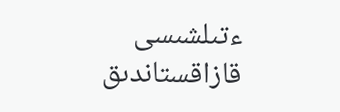ءتىلشىسى قازاقستاندىق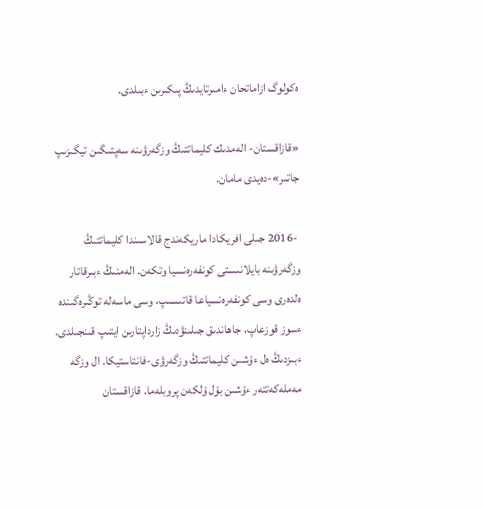ەكولوگ ازاماتحان ءامىرتايدىڭ پىكىرىن ءبىلدى.

«قازاقستان- الەمدىك كليماتتىڭ وزگەرۋىنە سەپتىگىن تيگىزىپ جاتىر»-دەيدى مامان.

 -2016 جىلى افريكادا ماريكەندج قالاسىندا كليماتتىڭ وزگەرۋىنە بايلانىستى كونفەرەنسيا وتكەن. الەمنىڭ ءبىرقاتار ەلدەرى وسى كونفەرەنسياعا قاتىسىپ، وسى ماسەلە توڭىرەگىندە ءسوز قوزعاپ، جاھاندىق جىلىنۋدىڭ زارداپتارىن ايتىپ قىنجىلدى.  ءبىزدىڭ ەل ءۇشىن كليماتتىڭ وزگەرۋى-فانتاستيكا. ال وزگە مەملەكەتتەر ءۇشىن بۇل ۇلكەن پروبلەما. قازاقستان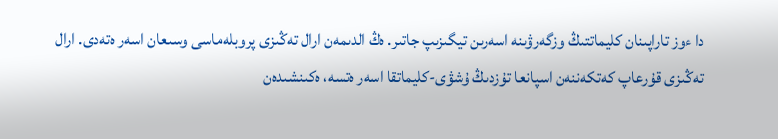دا ءوز تاراپىنان كليماتتىڭ وزگەرۋىنە اسەرىن تيگىزىپ جاتىر. ەڭ الدىمەن ارال تەڭىزى پروبلەماسى وسىعان اسەر ەتەدى. ارال تەڭىزى قۇرعاپ كەتكەننەن اسپانعا تۇزدىڭ ۇشۋى-كليماتقا اسەر ەتسە، ەكىنشىدەن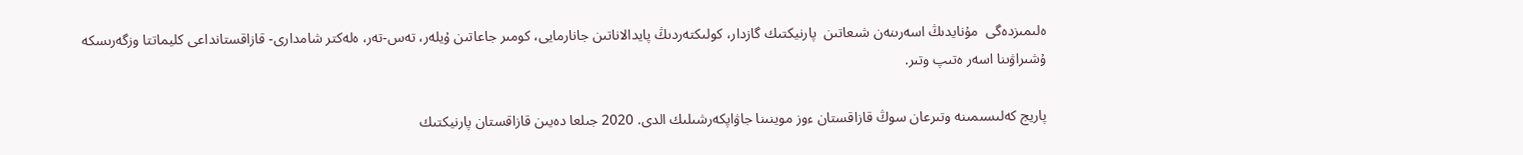ەلىمىزدەگى  مۇنايدىڭ اسەرىنەن شىعاتىن  پارنيكتىك گازدار، كولىكتەردىڭ پايدالاناتىن جانارمايى، كومىر جاعاتىن ۇيلەر، تەس-تەر، ەلەكتر شامدارى- قازاقستانداعى كليماتتا وزگەرىسكە ۇشىراۋىنا اسەر ەتىپ وتىر.

پاريج كەلىسىمىنە وتىرعان سوڭ قازاقستان ءوز موينىنا جاۋاپكەرشىلىك الدى. 2020 جىلعا دەيىن قازاقستان پارنيكتىك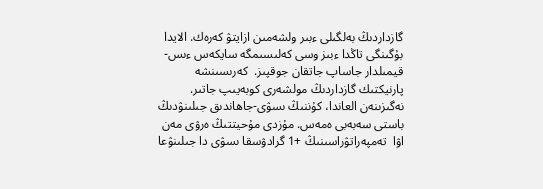گازداردىڭ بەلگىلى ءبىر ولشەمىن ازايتۋ كەرەك. الايدا بۇگىنگى تاڭدا ءبىز وسى كەلىسىمگە سايكەس ءىس-قيمىلدار جاساپ جاتقان جوقپىز.  كەرىسىنشە پارنيكتىك گازداردىڭ مولشەرى كوبەيىپ جاتىر. نەگىزىنەن العاندا، كۇننىڭ ىسۋى-جاھاندىق جىلىنۋدىڭ باستى سەبەبى ەمەس. مۇزدى مۇحيتتىڭ ەرۋى مەن اۋا  تەمپەراتۋراسىنىڭ +1 گرادۋسقا ىسۋى دا جىلىنۋعا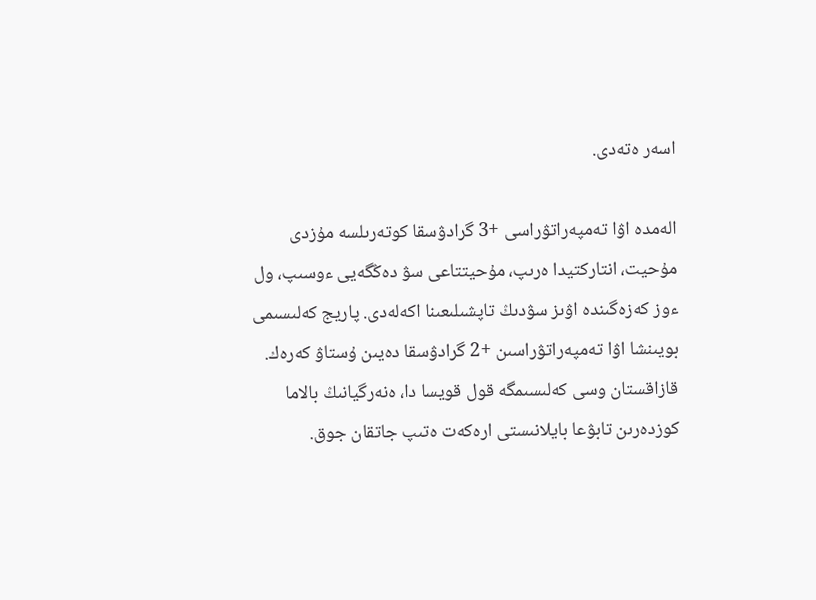اسەر ەتەدى.

الەمدە اۋا تەمپەراتۋراسى +3 گرادۋسقا كوتەرىلسە مۇزدى مۇحيت، انتاركتيدا ەرىپ، مۇحيتتاعى سۋ دەڭگەيى ءوسىپ، ول ءوز كەزەگىندە اۋىز سۋدىڭ تاپشىلىعىنا اكەلەدى. پاريج كەلىسىمى بويىنشا اۋا تەمپەراتۋراسىن +2 گرادۋسقا دەيىن ۇستاۋ كەرەك. قازاقستان وسى كەلىسىمگە قول قويسا دا، ەنەرگيانىڭ بالاما كوزدەرىن تابۋعا بايلانىستى ارەكەت ەتىپ جاتقان جوق.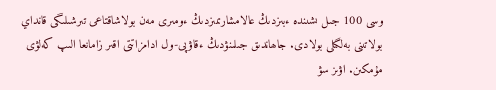وسى 100 جىل ىشىندە ءبىزدىڭ عالامشارىمىزدىڭ ءومىرى مەن بولاشاقتاعى تىرشىلىگى قانداي بولاتىنى بەلگىلى بولادى. جاھاندىق جىلىنۋدىڭ ءقاۋپى-ول ادامزاتتى اقىر زامانعا الىپ كەلۋى مۇمكىن. اۋىز سۋ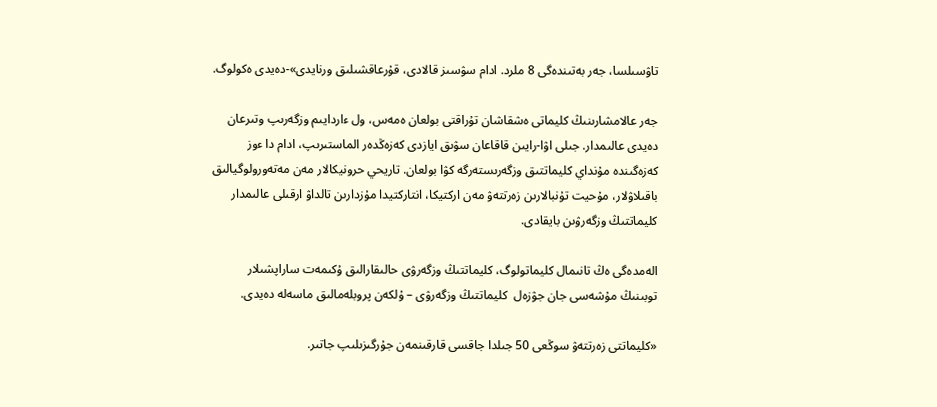تاۋسىلسا، جەر بەتىندەگى 8 ملرد. ادام سۋسىز قالادى، قۇرعاقشىلىق ورنايدى»-دەيدى ەكولوگ.

جەر عالامشارىنىڭ كليماتى ەشقاشان تۇراقتى بولعان ەمەس، ول ءاردايىم وزگەرىپ وتىرعان دەيدى عالىمدار. جىلى اۋا-رايىن قاقاعان سۋىق ايازدى كەزەڭدەر الماستىرىپ، ادام دا ءوز كەزەگىندە مۇنداي كليماتتىق وزگەرىستەرگە كۋا بولعان. تاريحي حرونيكالار مەن مەتەورولوگيالىق باقىلاۋلار، مۇحيت تۇنبالارىن زەرتتەۋ مەن اركتيكا، انتاركتيدا مۇزدارىن تالداۋ ارقىلى عالىمدار كليماتتىڭ وزگەرۋىن بايقادى.

الەمدەگى ەڭ تانىمال كليماتولوگ، كليماتتىڭ وزگەرۋى حالىقارالىق ۇكىمەت ساراپشىلار توبىنىڭ مۇشەسى جان جۋزەل  كليماتتىڭ وزگەرۋى – ۇلكەن پروبلەمالىق ماسەلە دەيدى.

«كليماتتى زەرتتەۋ سوڭعى 50 جىلدا جاقسى قارقىنمەن جۇرگىزىلىپ جاتىر.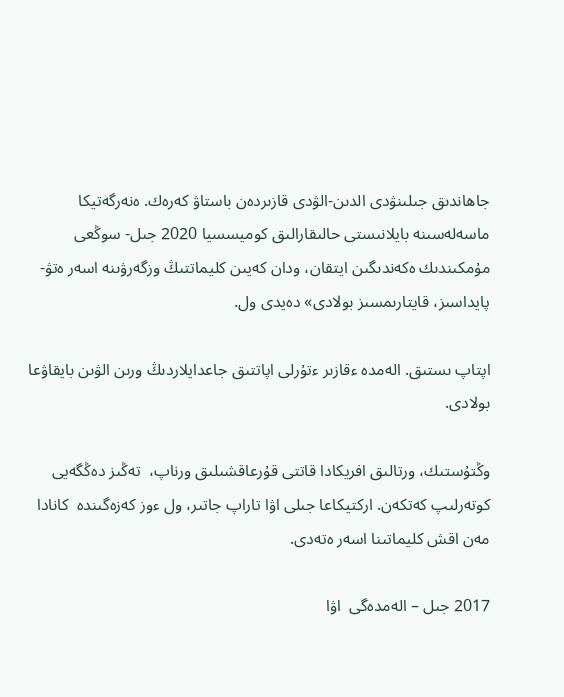جاھاندىق جىلىنۋدى الدىن-الۋدى قازىردەن باستاۋ كەرەك. ەنەرگەتيكا ماسەلەسىنە بايلانىستى حالىقارالىق كوميسسيا 2020 جىل- سوڭعى مۇمكىندىك ەكەندىگىن ايتقان، ودان كەيىن كليماتتىڭ وزگەرۋىنە اسەر ەتۋ-پايداسىز، قايتارىمسىز بولادى» دەيدى ول.

اپتاپ ىستىق. الەمدە ءقازىر ءتۇرلى اپاتتىق جاعدايلاردىڭ ورىن الۋىن بايقاۋعا بولادى.

وڭتۇستىك، ورتالىق افريكادا قاتتى قۇرعاقشىلىق ورناپ،  تەڭىز دەڭگەيى كوتەرلىپ كەتكەن. اركتيكاعا جىلى اۋا تاراپ جاتىر، ول ءوز كەزەگىندە  كانادا مەن اقش كليماتىنا اسەر ەتەدى.

2017 جىل – الەمدەگى  اۋا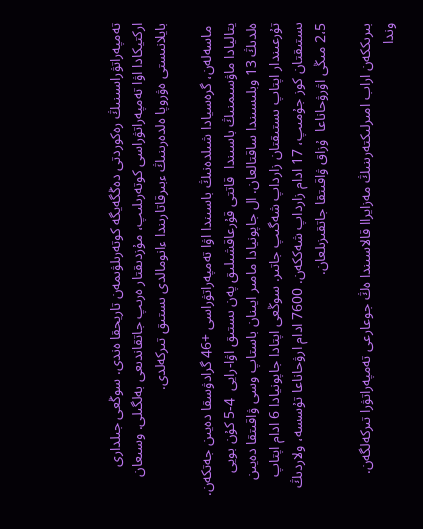تەمپەراتۋراسىنىڭ رەكوردتى دەڭگەيگە كوتەرىلۋىمەن تاريحقا ەندى. سوڭعى جىلدارى اركتيكادا اۋا تەمپەراتۋراسى كوتەرىلىپ، مۇزدىقتار ەرىپ جاتقاندىعى بەلگىلى. وسىعان بايلانىستى ەۋروپا ەلدەرىنىڭ ءبىرقاتارىندا ءانومالدى ىستىق تىركەلدى.

 ماسەلەن، گرەسيادا شىلدەنىڭ باسىندا اۋا تەمپەراتۋراسى +46 گرادۋسقا دەيىن جەتكەن. يتاليادا ماۋسىمنىڭ باسىندا  قاتتى قۇرعاقشىلىق پەن ىستىق اۋا-رايى  4-5 كۇن بويى  ەلدىڭ 13 وبلىسىندا ساقتالعان. ال جاپونيادا مامىر ايىنان باستاپ وسى ۋاقىتقا دەيىن تۇرعىندار اپتاپ ىستىقتان زارداپ شەگىپ جاتىر. سوڭعى اپتادا جاپونيادا 6 ادام اپتاپ ىستىقتان كوز جۇمىپ، 17 ادام زارداپ شەككەن. 7600 ادام ارۋحاناعا تۇسسە، ولاردىڭ 2،5 مىڭى اۋرۋحاناعا  ۇزاق ۋاقىتقا جاتقىزىلعان.

بىرىككەن اراب امىرلىكتەرىنىڭ مەزايراا قالاسىندا ەڭ جوعارعى تەمپەراتۋرا تىركەلگەن. وندا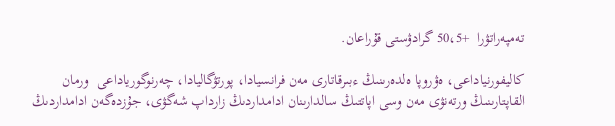تەمپەراتۋرا  +50،5 گرادۋستى قۇراعان.

كاليفورنياداعى، ەۋروپا ەلدەرىنىڭ ءبىرقاتارى مەن فرانسيادا، پورتۋگاليادا، چەرنوگورياداعى  ورمان القاپتارىنىڭ ورتەنۋى مەن وسى اپاتتىڭ سالدارىنان ادامداردىڭ زارداپ شەگۋى، جۇزدەگەن ادامداردىڭ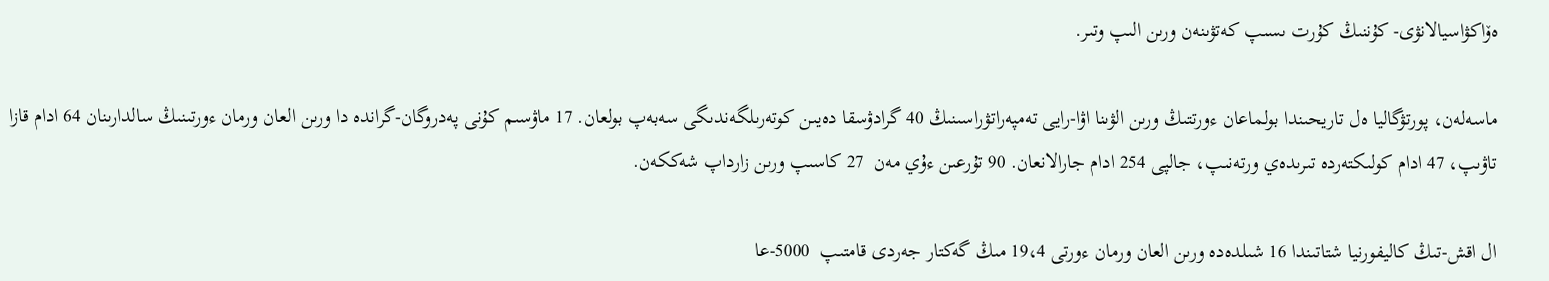ەۆاكۋاسيالانۋى- كۇننىڭ كۇرت ىسىپ كەتۋىنەن ورىن الىپ وتىر.

ماسەلەن، پورتۋگاليا ەل تاريحىندا بولماعان ءورتتىڭ ورىن الۋىنا اۋا-رايى تەمپەراتۋراسىنىڭ 40 گرادۋسقا دەيىن كوتەرىلگەندىگى سەبەپ بولعان. 17 ماۋسىم كۇنى پەدروگان-گراندە دا ورىن العان ورمان ءورتىنىڭ سالدارىنان 64 ادام قازا تاۋىپ، 47 ادام كولىكتەردە تىرىدەي ورتەنىپ، جالپى 254 ادام جارالانعان. 90 تۇرعىن ءۇي مەن  27 كاسىپ ورىن زارداپ شەككەن.

ال اقش-تىڭ كاليفورنيا شتاتىندا 16 شىلدەدە ورىن العان ورمان ءورتى 19،4 مىڭ گەكتار جەردى قامتىپ  5000-عا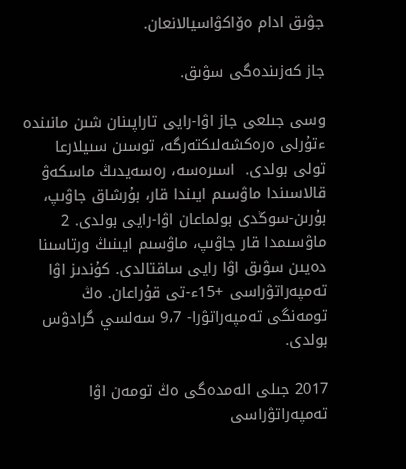جۋىق ادام ەۆاكۋاسيالانعان.

جاز كەزىندەگى سۋىق.

وسى جىلعى جاز اۋا-رايى تاراپىنان شىن مانىندە ءتۇرلى ەرەكشەلىكتەرگە، توسىن سىيلارعا  تولى بولدى.  اسىرەسە، رەسەيدىڭ ماسكەۋ قالاسىندا ماۋسىم ايىندا قار، بۇرشاق جاۋىپ، بۇرىن-سوڭدى بولماعان اۋا-رايى بولدى. 2 ماۋسىمدا قار جاۋىپ، ماۋسىم ايىنىڭ ورتاسىنا دەيىن سۋىق اۋا رايى ساقتالدى. كۇندىز اۋا تەمپەراتۋراسى +15ء-تى قۇراعان. ەڭ تومەنگى تەمپەراتۋرا- 9،7 سەلسي گرادۋس بولدى.

2017 جىلى الەمدەگى ەڭ تومەن اۋا تەمپەراتۋراسى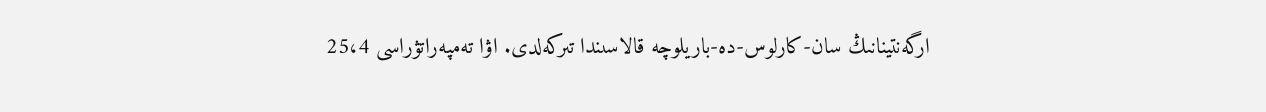ارگەنتينانىڭ سان-كارلوس-دە-باريلوچە قالاسىندا تىركەلدى. اۋا تەمپەراتۋراسى 25،4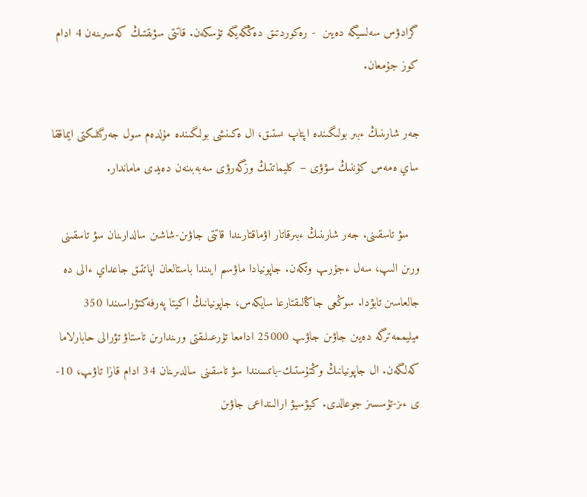گرادۋس سەلسيگە دەيىن  - رەكوردتىق دەڭگەيگە تۇسكەن. قاتتى سۋىقتىڭ كەسىرىنەن 4 ادام كوز جۇمعان.

جەر شارىنىڭ ءبىر بولىگىندە اپتاپ ىستىق، ال ەكىنشى بولىگىندە مۇلدەم سول جەرگىلىكتى ايماققا ساي ەمەس كۇننىڭ سۋۋى – كليماتتىڭ وزگەرۋى سەبەبىنەن دەيدى ماماندار.

   سۋ تاسقىنى. جەر شارىنىڭ ءبىرقاتار اۋماقتارىندا قاتتى جاۋىن-شاشىن سالدارىنان سۋ تاسقىنى ورىن الىپ، سەل ءجۇرىپ وتكەن. جاپونيادا ماۋسىم ايىندا باستالعان اپاتتىق جاعداي ءالى دە جالعاسىن تابۋدا. سوڭعى جاڭالىقتارعا سايكەس، جاپونيانىڭ اكيتا پەرفەكتۋراسىندا 350 ميليممەترگە دەيىن جاۋىن جاۋىپ 25000 ادامعا تۇرعىلىقتى ورىندارىن تاستاۋ تۋرالى حابارلاما كەلگەن. ال جاپونيانىڭ وڭتۇستىك-باتىسىندا سۋ تاسقىنى سالدىرىنان 34 ادام قازا تاۋىپ، 10-ى ءىز-تۇسسىز جوعالدى. كيۋسيۋ ارالىنداعى جاۋىن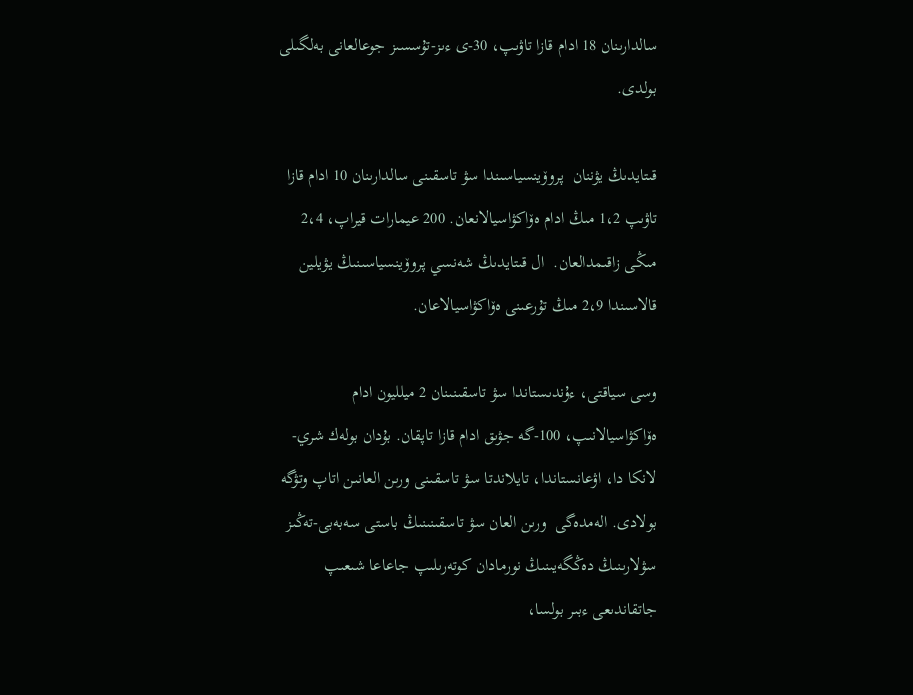سالدارىنان 18 ادام قازا تاۋىپ، 30-ى ءىز-تۇسسىز جوعالعانى بەلگىلى بولدى.

قىتايدىڭ يۋننان  پروۆينسياسىندا سۋ تاسقىنى سالدارىنان 10 ادام قازا تاۋىپ 1،2 مىڭ ادام ەۆاكۋاسيالانعان. 200 عيمارات قيراپ، 2،4 مىڭى زاقىمدالعان.  ال قىتايدىڭ شەنسي پروۆينسياسىنىڭ يۋيلين قالاسىندا 2،9 مىڭ تۇرعىنى ەۆاكۋاسيالاعان.

وسى سياقتى، ءۇندىستاندا سۋ تاسقىنىنان 2 ميلليون ادام ەۆاكۋاسيالانىپ، 100-گە جۋىق ادام قازا تاپقان. بۇدان بولەك شري-لانكا دا، اۋعانستاندا، تايلاندتا سۋ تاسقىنى ورىن العانىن اتاپ وتۋگە بولادى. الەمدەگى  ورىن العان سۋ تاسقىنىنىڭ باستى سەبەبى-تەڭىز سۋلارىنىڭ دەڭگەيىنىڭ نورمادان كوتەرىلىپ جاعاعا شىعىپ جاتقاندىعى ءبىر بولسا،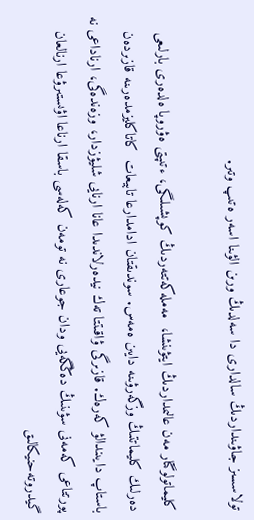تولاسسىز جاۋىنداردىڭ سالدارى دا سەلدىڭ ورىن الۋىنا اسەر ەتىپ وتىر.

كليماتولوگتار مەن عالىمداردىڭ ايتۋىنشا،  مەملەكەتتەردىڭ كوپشىلىگى، ءتىپتى ەۋروپا ەلدەرى بارلىعى دەرلىك كليماتتىڭ وزگەرۋىنە دايىن ەمەس. سوندىقتان ادامدارعا تابيعات  كاتاكليزمدەرىنە قازىردەن باستاپ دايىندالۋ كەرەك. قازىرگى ۋاقىتتا تەك نيدەرلاندىدا عانا ارنايى شليۋزدار، وزەندەگى، ارناداعى نە پورتتاعى كەمەنى سۋىنىڭ دەڭگەيى ودان جوعارى نە تومەن كەلەسى باسقا ارناعا اۋىستىرۋعا ارنالعان گيدروتەحنيكالىق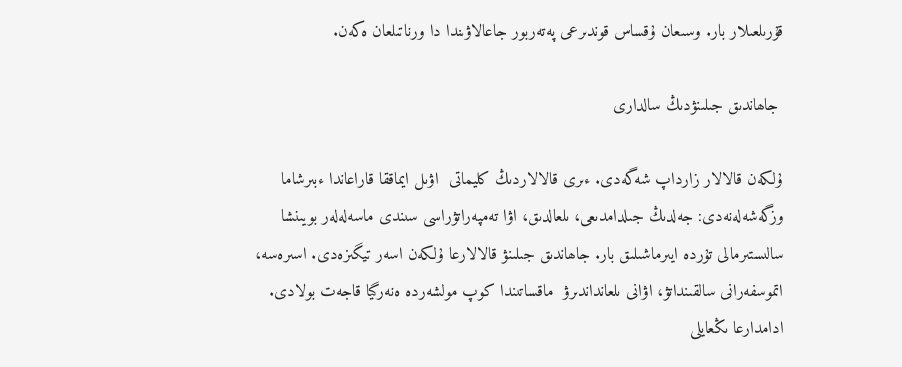قۇرىلعىلار بار. وسىعان ۇقساس قوندىرعى پەتەربور جاعالاۋىندا دا ورناتىلعان ەكەن.

 جاھاندىق جىلىنۋدىڭ سالدارى

ۇلكەن قالالار زارداپ شەگەدى. ءىرى قالالاردىڭ كليماتى  اۋىل ايماققا قاراعاندا ءبىرشاما وزگەشەلەنەدى: جەلدىڭ جىلدامدىعى، ىلعالدىق، اۋا تەمپەراتۋراسى سىندى ماسەلەلەر بويىنشا سالىستىرمالى تۇردە ايىرماشىلىق بار. جاھاندىق جىلىنۋ قالالارعا ۇلكەن اسەر تيگىزەدى. اسىرەسە، اتموسفەرانى سالقىنداتۋ، اۋانى ىلعانداندىرۋ  ماقساتىندا كوپ مولشەردە ەنەرگيا قاجەت بولادى. ادامدارعا ىڭعايلى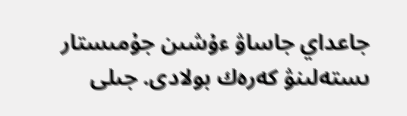جاعداي جاساۋ ءۇشىن جۇمىستار ىستەلىنۋ كەرەك بولادى. جىلى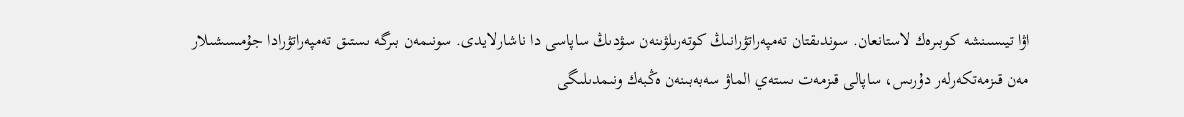اۋا تيىسىنشە كوبىرەك لاستانعان. سوندىقتان تەمپەراتۋرانىڭ كوتەرىلۋىنەن سۋدىڭ ساپاسى دا ناشارلايدى. سونىمەن بىرگە ىستىق تەمپەراتۋرادا جۇمىسشىلار مەن قىزمەتكەرلەر دۇرىس، ساپالى قىزمەت ىستەي الماۋ سەبەبىنەن ەڭبەك ونىمدىلىگى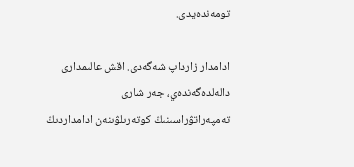تومەندەيدى.

ادامدار زارداپ شەگەدى. اقش عالىمدارى دالەلدەگەندەي، جەر شارى تەمپەراتۋراسىنىڭ كوتەرىلۋىنەن ادامداردىڭ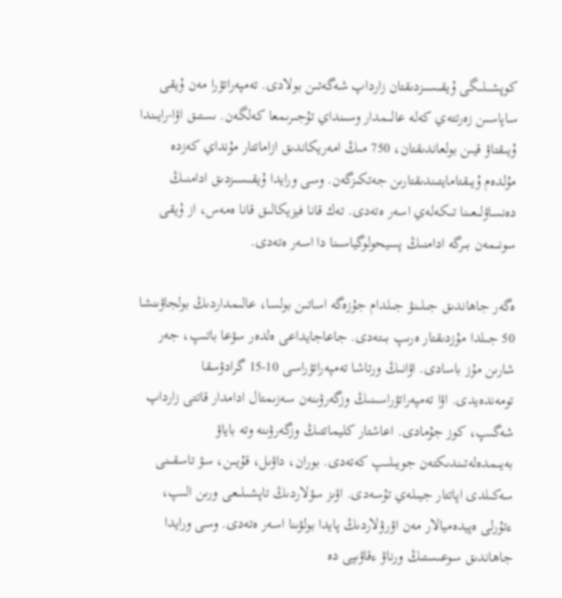كوپشىلىگى ۇيقىسىزدىقتان زارداپ شەگەتىن بولادى. تەمپەراتۋرا مەن ۇيقى ساپاسىن زەرتتەي كەلە عالىمدار وسىنداي تۇجىرىمعا كەلگەن. ىستىق اۋا-رايىندا ۇيىقتاۋ قيىن بولعاندىقتان، 750 مىڭ امەريكاندىق ازاماتتار مۇنداي كەزدە مۇلدەم ۇيىقتامايتىندىقتارىن جەتكىزگەن. وسى ورايدا ۇيقىسىزدىق ادامنىڭ دەنساۋلىعىنا تىكەلەي اسەر ەتەدى. تەك قانا فيزيكالىق قانا ەمەس، از ۇيقى سونىمەن بىرگە ادامنىڭ پسيحولوگياسىنا دا اسەر ەتەدى.

ەگەر جاھاندىق جىلىنۋ جىلدام جۇزەگە اساتىن بولسا، عالىمداردىڭ بولجاۋىنشا 50 جىلدا مۇزدىقتار ەرىپ بىتەدى. جاعاجايداعى ەلدەر سۋعا باتىپ، جەر شارىن مۇز باسادى. اۋانىڭ ورتاشا تەمپەراتۋراسى 10-15 گرادۋسقا تومەندەيدى. اۋا تەمپەراتۋراسىنىڭ وزگەرۋىنەن سەزىمتال ادامدار قاتتى زارداپ شەگىپ، كوز جۇمادى. اعاشتار كليماتتىڭ وزگەرۋىنە وتە باياۋ بەيىمدەلەتىندىكتەن جويىلىپ كەتەدى. بوران، داۋىل، قۇيىن، سۋ تاسقىنى سەكىلدى اپاتتار جيىلەي تۇسەدى. اۋىز سۋلاردىڭ تاپشىلىعى ورىن الىپ، ءتۇرلى ەپيدەميالار مەن اۋرۋلاردىڭ پايدا بولۋىنا اسەر ەتەدى. وسى ورايدا جاھاندىق سوعىستىڭ ورناۋ ءقاۋىپى دە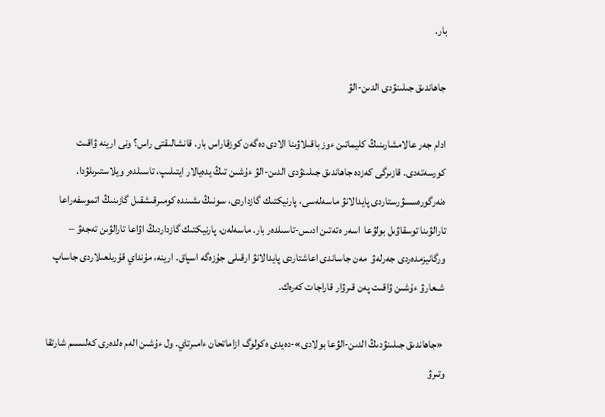بار.

جاھاندىق جىلىنۋدى الدىن-الۋ

ادام جەر عالامشارىنىڭ كليماتىن ءوز باقىلاۋىنا الادى دەگەن كوزقاراس بار. قانشالىقتى راس؟ ونى ارينە ۋاقىت كورسەتەدى. قازىرگى كەزدە جاھاندىق جىلىنۋدى الدىن-الۋ ءۇشىن تىڭ يدەيالار ايتىلىپ، تاسىلدەر ويلاستىرىلۋدا.  ەنەرگورەسسۋرستاردى پايدالانۋ ماسەلەسى، پارنيكتىك گازداردى، سونىڭ ىشىندە كومىرقىشقىل گازىنىڭ اتموسفەراعا تارالۋىنا توسقاۋىل بولۋعا  اسەر ەتەتىن ادىس-تاسىلدەر بار. ماسەلەن، پارنيكتىك گازداردىڭ اۋاعا تارالۋىن تەجەۋ – ورگانيزمدەردى جەرلەۋ  مەن جاساندى اعاشتاردى پايدالانۋ ارقىلى جۇزەگە اسپاق. ارينە، مۇنداي قۇرىلعىلاردى جاساپ شىعارۋ ءۇشىن ۋاقىت پەن قىرۋار قاراجات كەرەك.

 «جاھاندىق جىلىنۋدىڭ الدىن-الۋعا بولادى»-دەيدى ەكولوگ ازاماتحان ءامىرتاي. ول ءۇشىن الەم ەلدەرى كەلىسىم شارتقا وتىرۋ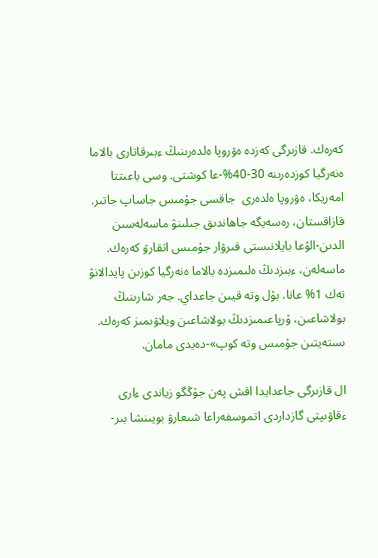كەرەك. قازىرگى كەزدە ەۋروپا ەلدەرىنىڭ ءبىرقاتارى بالاما ەنەرگيا كوزدەرىنە 30-40%-عا كوشتى. وسى باعىتتا امەريكا، ەۋروپا ەلدەرى  جاقسى جۇمىس جاساپ جاتىر. قازاقستان، رەسەيگە جاھاندىق جىلىنۋ ماسەلەسىن الدىن-الۋعا بايلانىستى قىرۋار جۇمىس اتقارۋ كەرەك. ماسەلەن، ءبىزدىڭ ەلىمىزدە بالاما ەنەرگيا كوزىن پايدالانۋ تەك 1% عانا. بۇل وتە قيىن جاعداي. جەر شارىنىڭ بولاشاعىن، ۇرپاعىمىزدىڭ بولاشاعىن ويلاۋىمىز كەرەك. ىستەيتىن جۇمىس وتە كوپ»-دەيدى مامان.

ال قازىرگى جاعدايدا اقش پەن جۇڭگو زياندى ءارى ءقاۋىپتى گازداردى اتموسفەراعا شىعارۋ بويىنشا بىر-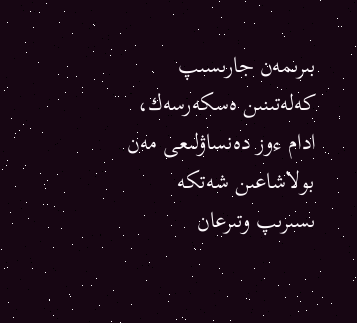بىرىمەن جارىسىپ كەلەتىنىن ەسكەرسەك، ادام ءوز دەنساۋلىعى مەن بولاشاعىن شەتكە ىسىرىپ وتىرعان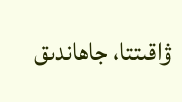ۋاقىتتا، جاھاندىق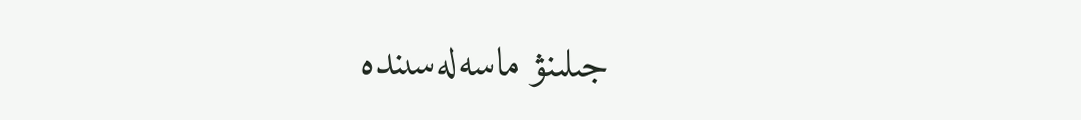جىلىنۋ ماسەلەسىندە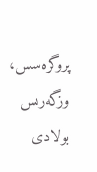پروگرەسس، وزگەرىس بولادى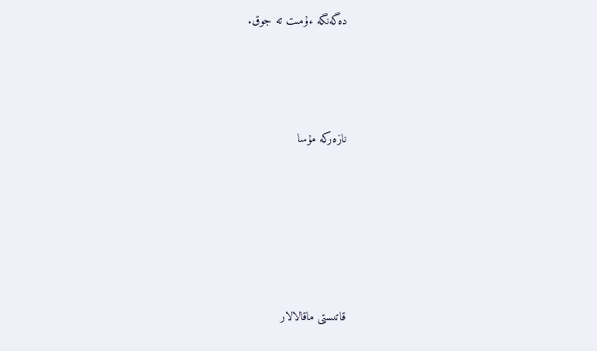دەگەنگە ءۇمىت تە جوق.



نازەركە مۇسا





قاتىستى ماقالالار